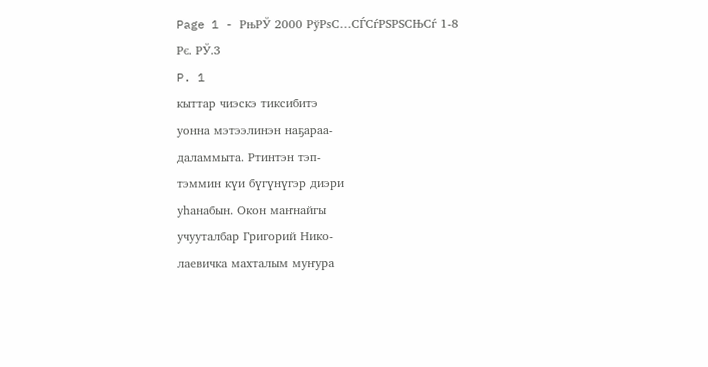Page 1 - РњРЎ 2000 РўРѕС…СЃСѓРЅРЅСЊСѓ 1-8 Рє. РЎ.3
P. 1
кыттар чиэскэ тиксибитэ
уонна мэтээлинэн наҕараа-
даламмыта. Ртинтэн тэп-
тэммин күи бүгүнүгэр диэри
уһанабын. Окон маҥнайгы
учууталбар Григорий Нико-
лаевичка махталым муҥура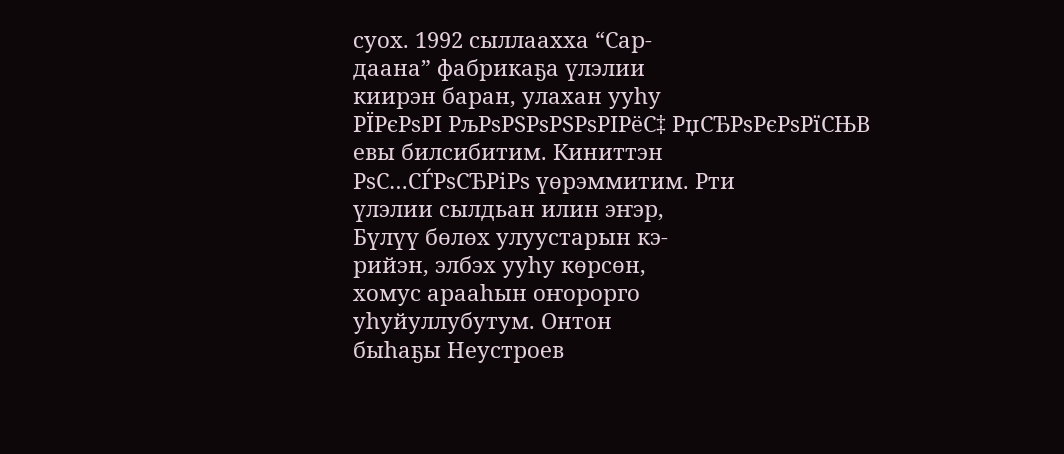суох. 1992 сыллаахха “Сар-
даана” фабрикаҕа үлэлии
киирэн баран, улахан ууһу
РЇРєРѕРІ РљРѕРЅРѕРЅРѕРІРёС‡ РџСЂРѕРєРѕРїСЊВ
евы билсибитим. Киниттэн
РѕС…СЃРѕСЂРіРѕ үөрэммитим. Рти
үлэлии сылдьан илин эҥэр,
Бүлүү бөлөх улуустарын кэ-
рийэн, элбэх ууһу көрсөн,
хомус арааһын оҥорорго
уһуйуллубутум. Онтон
быһаҕы Неустроев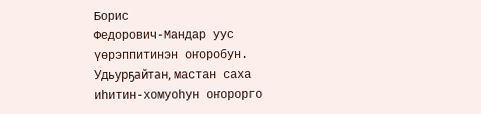Борис
Федорович-Мандар уус
үөрэппитинэн оҥоробун.
Удьурҕайтан, мастан саха
иһитин-хомуоһун оҥорорго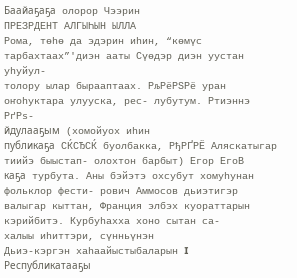Баайаҕаҕа олорор Чээрин
ПРЕЗРДЕНТ АЛГЫҺЫН ЫЛЛА
Рома, төһө да эдэрин иһин, “көмүс тарбахтаах”'диэн ааты Сүөдэр диэн уустан уһуйул-
толору ылар бырааптаах. РљРёРЅРё уран оҥоһуктара улууска, рес- лубутум. Ртиэннэ РґРѕ-
йдулааҕым (хомойуох иһин
публикаҕа СЌСЂСЌ буолбакка, РђРҐРЁ Аляскатыгар тиийэ быыстап- олохтон барбыт) Егор ЕгоВ
каҕа турбута. Аны бэйэтэ охсубут хомуһунан фольклор фести- рович Аммосов дьиэтигэр
валыгар кыттан, Франция элбэх куораттарын кэрийбитэ. Курбуһахха хоно сытан са-
халыы иһиттэри, сүнньүнэн
Дьиэ-кэргэн хаһаайыстыбаларын I Республикатааҕы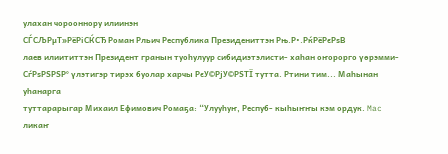улахан чорооннору илиинэн
СЃСЉРµТ»РёРіСЌСЂ Роман Рльич Республика Президениттэн Рњ.Р•.РќРёРєРѕВ
лаев илиититтэн Президент гранын туоһулуур сибидиэтэлисти- хаһан оҥорорго үөрэмми-
СѓРѕРЅРЅР° үлэтигэр тирэх буолар харчы РєУ©РјУ©РЅТЇ тутта. Ртини тим... Маһынан уһанарга
туттарарыгар Михаил Ефимович Ромаҕа: “Улууһуҥ, Респуб- кыһыҥҥы кэм ордук. Mac
ликаҥ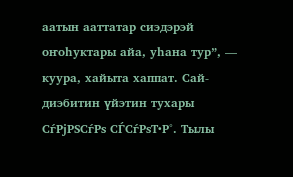аатын ааттатар сиэдэрэй оҥоһуктары айа, уһана тур”, — куура, хайыта хаппат. Сай-
диэбитин үйэтин тухары СѓРјРЅСѓРѕ СЃСѓРѕТ•Р°. Тылы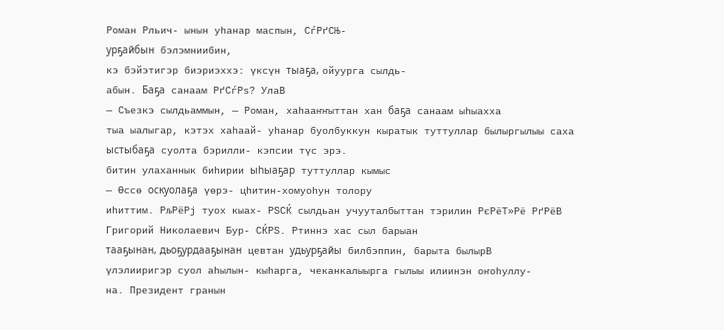Роман Рльич- ынын уһанар маспын, СѓРґСЊ-
урҕайбын бэлэмниибин,
кэ бэйэтигэр биэриэххэ: үксүн тыаҕа, ойуурга сылдь-
абын. Баҕа санаам РґСѓРѕ? УлаВ
— Съезкэ сылдьаммын, — Роман, хаһааҥҥыттан хан баҕа санаам ыһыахха
тыа ыалыгар, кэтэх хаһаай- уһанар буолбуккун кыратык туттуллар былыргылыы саха
ыстыбаҕа суолта бэрилли- кэпсии түс эрэ.
битин улаханнык биһирии ыһыаҕар туттуллар кымыс
— Өссө оскуолаҕа үөрэ- цһитин-хомуоһун толору
иһиттим. РљРёРј туох кыах- РЅСЌ сылдьан учууталбыттан тэрилин РєРёТ»Рё РґРёВ
Григорий Николаевич Бур- СЌРЅ. Ртиннэ хас сыл барыан
тааҕынан, дьоҕурдааҕынан цевтан удьурҕайы билбэппин, барыта былырВ
үлэлииригэр суол аһылын- кыһарга, чеканкалыырга гылыы илиинэн оҥоһуллу-
на. Президент гранын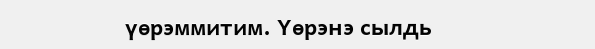үөрэммитим. Үөрэнэ сылдь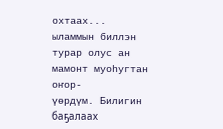охтаах...
ыламмын биллэн турар олус ан мамонт муоһугтан оҥор-
үөрдүм. Билигин баҕалаах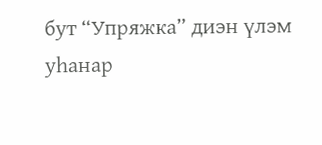бут “Упряжка” диэн үлэм
уһанар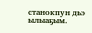станокпун дьэ
ылыаҕым.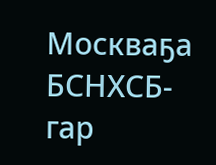Москваҕа БСНХСБ-гар